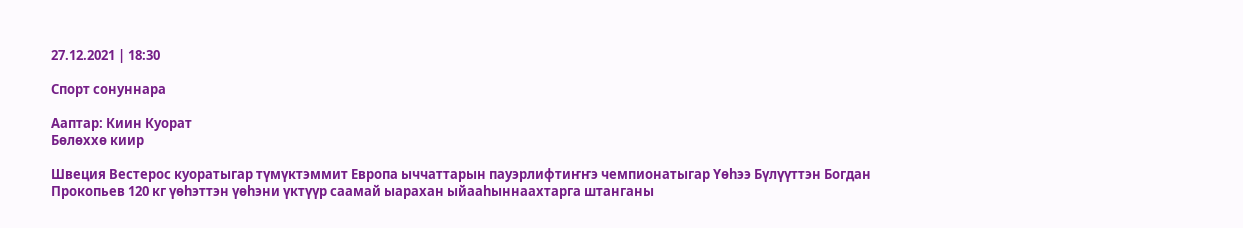27.12.2021 | 18:30

Спорт сонуннара

Ааптар: Киин Куорат
Бөлөххө киир

Швеция Вестерос куоратыгар түмүктэммит Европа ыччаттарын пауэрлифтиҥҥэ чемпионатыгар Үөһээ Бүлүүттэн Богдан Прокопьев 120 кг үөһэттэн үөһэни үктүүр саамай ыарахан ыйааһыннаахтарга штанганы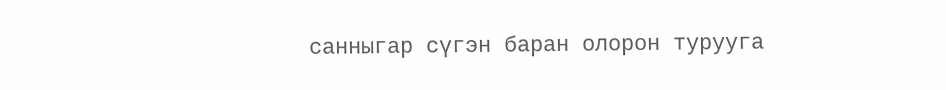санныгар сүгэн баран олорон турууга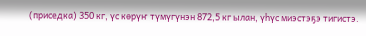(приседка) 350 кг, үс көрүҥ түмүгүнэн 872,5 кг ылан, үһүс миэстэҕэ тигистэ.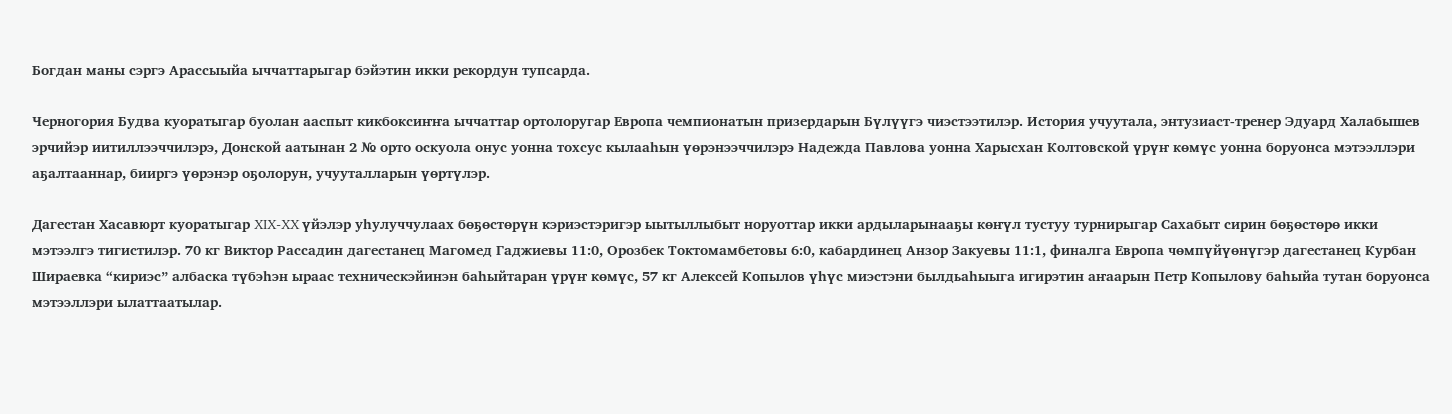Богдан маны сэргэ Арассыыйа ыччаттарыгар бэйэтин икки рекордун тупсарда.

Черногория Будва куоратыгар буолан ааспыт кикбоксиҥҥа ыччаттар ортолоругар Европа чемпионатын призердарын Бүлүүгэ чиэстээтилэр. История учуутала, энтузиаст-тренер Эдуард Халабышев эрчийэр иитиллээччилэрэ, Донской аатынан 2 № орто оскуола онус уонна тохсус кылааһын үөрэнээччилэрэ Надежда Павлова уонна Харысхан Колтовской үрүҥ көмүс уонна боруонса мэтээллэри аҕалтааннар, бииргэ үөрэнэр оҕолорун, учууталларын үөртүлэр.

Дагестан Хасавюрт куоратыгар XIX-XX үйэлэр уһулуччулаах бөҕөстөрүн кэриэстэригэр ыытыллыбыт норуоттар икки ардыларынааҕы көҥүл тустуу турнирыгар Сахабыт сирин бөҕөстөрө икки мэтээлгэ тигистилэр. 70 кг Виктор Рассадин дагестанец Магомед Гаджиевы 11:0, Орозбек Токтомамбетовы 6:0, кабардинец Анзор Закуевы 11:1, финалга Европа чөмпүйүөнүгэр дагестанец Курбан Шираевка “кириэс” албаска түбэһэн ыраас техническэйинэн баһыйтаран үрүҥ көмүс, 57 кг Алексей Копылов үһүс миэстэни былдьаһыыга игирэтин аҥаарын Петр Копылову баһыйа тутан боруонса мэтээллэри ылаттаатылар.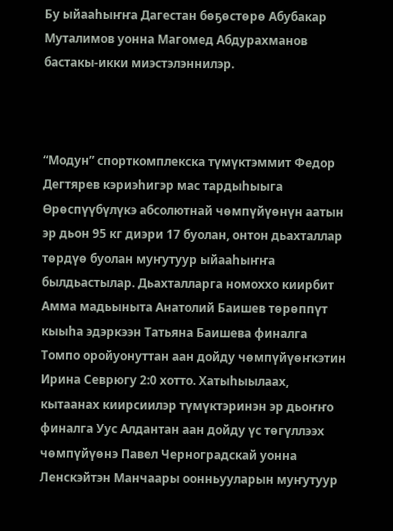Бу ыйааһыҥҥа Дагестан бөҕөстөрө Абубакар Муталимов уонна Магомед Абдурахманов бастакы-икки миэстэлэннилэр.



“Модун” спорткомплекска түмүктэммит Федор Дегтярев кэриэһигэр мас тардыһыыга Өрөспүүбүлүкэ абсолютнай чөмпүйүөнүн аатын эр дьон 95 кг диэри 17 буолан, онтон дьахталлар төрдүө буолан муҥутуур ыйааһыҥҥа былдьастылар. Дьахталларга номоххо киирбит Амма мадьыныта Анатолий Баишев төрөппүт кыыһа эдэркээн Татьяна Баишева финалга Томпо оройуонуттан аан дойду чөмпүйүөҥкэтин Ирина Севрюгу 2:0 хотто. Хатыһыылаах, кытаанах киирсиилэр түмүктэринэн эр дьоҥҥо финалга Уус Алдантан аан дойду үс төгүллээх чөмпүйүөнэ Павел Черноградскай уонна Ленскэйтэн Манчаары оонньууларын муҥутуур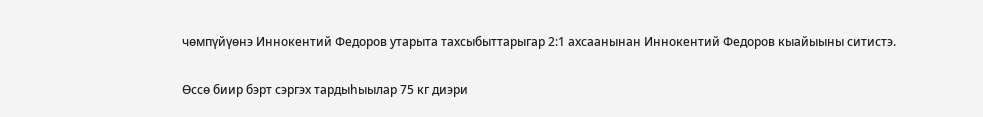чөмпүйүөнэ Иннокентий Федоров утарыта тахсыбыттарыгар 2:1 ахсаанынан Иннокентий Федоров кыайыыны ситистэ.

Өссө биир бэрт сэргэх тардыһыылар 75 кг диэри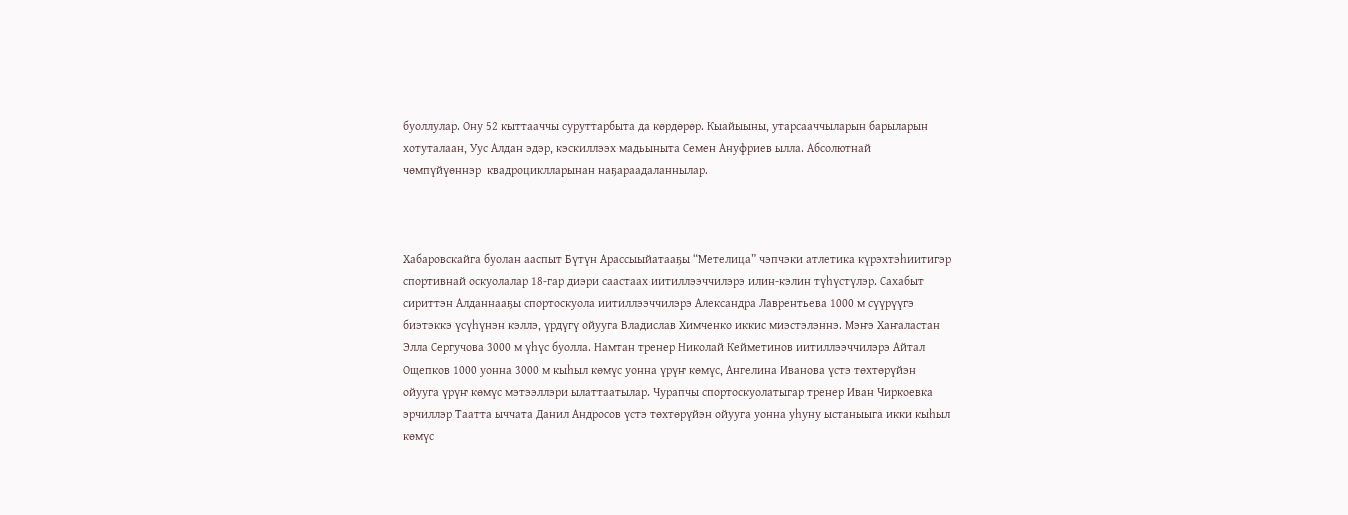буоллулар. Ону 52 кыттааччы суруттарбыта да көрдөрөр. Кыайыыны, утарсааччыларын барыларын хотуталаан, Уус Алдан эдэр, кэскиллээх мадьыныта Семен Ануфриев ылла. Абсолютнай чөмпүйүөннэр  квадроциклларынан наҕараадаланнылар.



Хабаровскайга буолан ааспыт Бүтүн Арассыыйатааҕы “Метелица” чэпчэки атлетика күрэхтэһиитигэр спортивнай оскуолалар 18-гар диэри саастаах иитиллээччилэрэ илин-кэлин түһүстүлэр. Сахабыт сириттэн Алданнааҕы спортоскуола иитиллээччилэрэ Александра Лаврентьева 1000 м сүүрүүгэ биэтэккэ үсүһүнэн кэллэ, үрдүгү ойууга Владислав Химченко иккис миэстэлэннэ. Мэҥэ Хаҥаластан Элла Сергучова 3000 м үһүс буолла. Намтан тренер Николай Кейметинов иитиллээччилэрэ Айтал Ощепков 1000 уонна 3000 м кыһыл көмүс уонна үрүҥ көмүс, Ангелина Иванова үстэ төхтөрүйэн ойууга үрүҥ көмүс мэтээллэри ылаттаатылар. Чурапчы спортоскуолатыгар тренер Иван Чиркоевка эрчиллэр Таатта ыччата Данил Андросов үстэ төхтөрүйэн ойууга уонна уһуну ыстаныыга икки кыһыл көмүс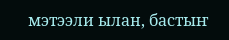мэтээли ылан, бастыҥ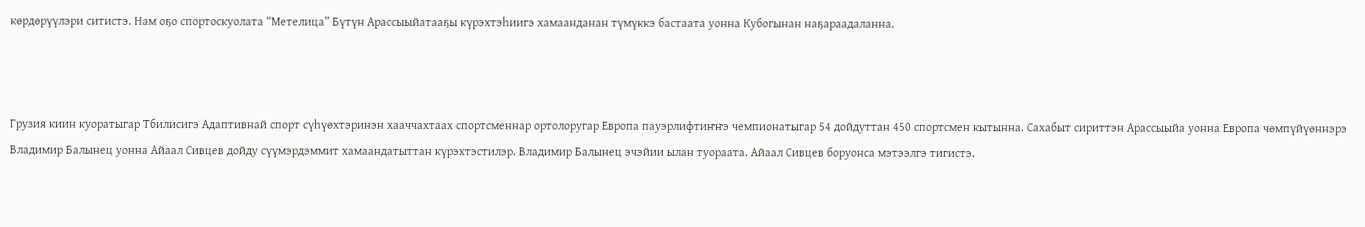көрдөрүүлэри ситистэ. Нам оҕо спортоскуолата “Метелица” Бүтүн Арассыыйатааҕы күрэхтэһиигэ хамаанданан түмүккэ бастаата уонна Кубогынан наҕараадаланна.



Грузия киин куоратыгар Тбилисигэ Адаптивнай спорт сүһүөхтэринэн хааччахтаах спортсменнар ортолоругар Европа пауэрлифтиҥҥэ чемпионатыгар 54 дойдуттан 450 спортсмен кытынна. Сахабыт сириттэн Арассыыйа уонна Европа чөмпүйүөннэрэ Владимир Балынец уонна Айаал Сивцев дойду сүүмэрдэммит хамаандатыттан күрэхтэстилэр. Владимир Балынец эчэйии ылан туораата. Айаал Сивцев боруонса мэтээлгэ тигистэ.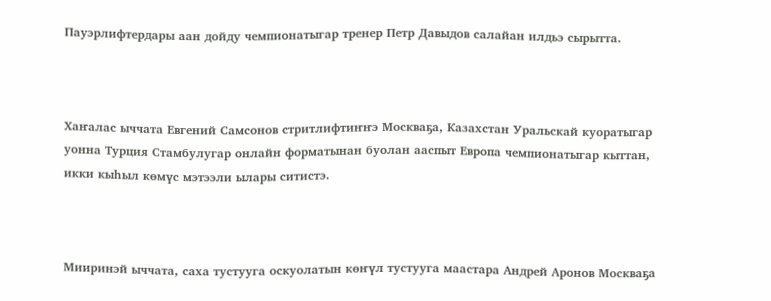Пауэрлифтердары аан дойду чемпионатыгар тренер Петр Давыдов салайан илдьэ сырытта.



Хаҥалас ыччата Евгений Самсонов стритлифтиҥҥэ Москваҕа, Казахстан Уральскай куоратыгар уонна Турция Стамбулугар онлайн форматынан буолан ааспыт Европа чемпионатыгар кыттан, икки кыһыл көмүс мэтээли ылары ситистэ.



Мииринэй ыччата, саха тустууга оскуолатын көҥүл тустууга маастара Андрей Аронов Москваҕа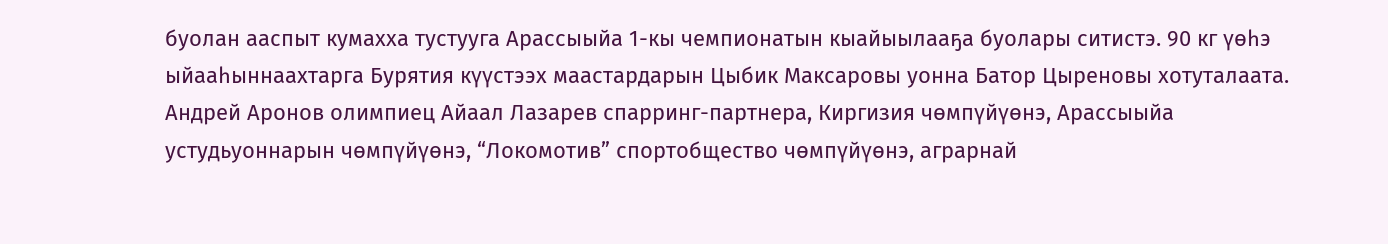буолан ааспыт кумахха тустууга Арассыыйа 1-кы чемпионатын кыайыылааҕа буолары ситистэ. 90 кг үөһэ ыйааһыннаахтарга Бурятия күүстээх маастардарын Цыбик Максаровы уонна Батор Цыреновы хотуталаата. Андрей Аронов олимпиец Айаал Лазарев спарринг-партнера, Киргизия чөмпүйүөнэ, Арассыыйа устудьуоннарын чөмпүйүөнэ, “Локомотив” спортобщество чөмпүйүөнэ, аграрнай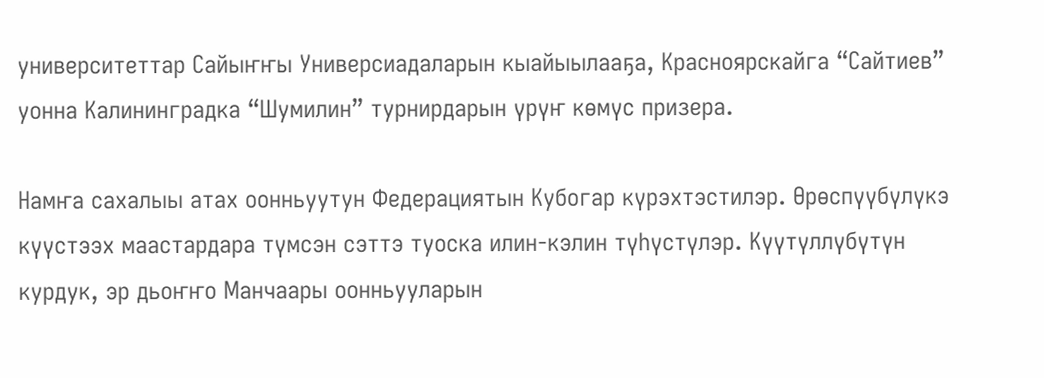университеттар Сайыҥҥы Универсиадаларын кыайыылааҕа, Красноярскайга “Сайтиев” уонна Калининградка “Шумилин” турнирдарын үрүҥ көмүс призера.

Намҥа сахалыы атах оонньуутун Федерациятын Кубогар күрэхтэстилэр. Өрөспүүбүлүкэ күүстээх маастардара түмсэн сэттэ туоска илин-кэлин түһүстүлэр. Күүтүллүбүтүн курдук, эр дьоҥҥо Манчаары оонньууларын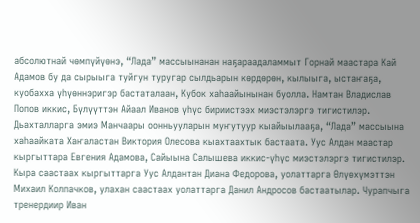абсолютнай чөмпүйүөнэ, “Лада” массыынанан наҕараадаламмыт Горнай маастара Кай Адамов бу да сырыыга туйгун туругар сылдьарын көрдөрөн, кылыыга, ыстаҥаҕа, куобахха үһүөннэригэр бастаталаан, Кубок хаһаайынынан буолла. Намтан Владислав Попов иккис, Бүлүүттэн Айаал Иванов үһүс бириистээх миэстэлэргэ тигистилэр. Дьахталларга эмиэ Манчаары оонньууларын муҥутуур кыайыылааҕа, “Лада” массыына хаһаайката Хаҥаластан Виктория Олесова кыахтаахтык бастаата. Уус Алдан маастар кыргыттара Евгения Адамова, Сайыына Салышева иккис-үһүс миэстэлэргэ тигистилэр. Кыра саастаах кыргыттарга Уус Алдантан Диана Федорова, уолаттарга Өлүөхүмэттэн Михаил Колпачков, улахан саастаах уолаттарга Данил Андросов бастаатылар. Чурапчыга тренердиир Иван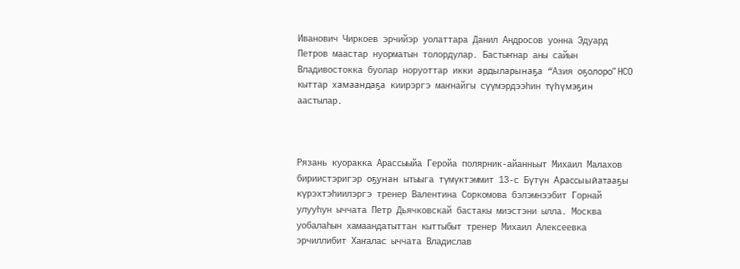Иванович Чиркоев эрчийэр уолаттара Данил Андросов уонна Эдуард Петров маастар нуорматын толордулар. Бастыҥнар аны сайын Владивостокка буолар норуоттар икки ардыларынаҕа “Азия оҕолоро” НСО кыттар хамаандаҕа киирэргэ маҥнайгы сүүмэрдээһин түһүмэҕин аастылар.



Рязань куоракка Арассыыйа Геройа полярник-айанньыт Михаил Малахов бириистэригэр оҕунан ытыыга түмүктэммит 13-с Бүтүн Арассыыйатааҕы күрэхтэһиилэргэ тренер Валентина Соркомова бэлэмнээбит Горнай улууһун ыччата Петр Дьячковскай бастакы миэстэни ылла. Москва уобалаһын хамаандатыттан кыттыбыт тренер Михаил Алексеевка эрчиллибит Хаҥалас ыччата Владислав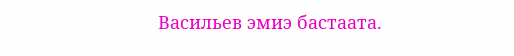Васильев эмиэ бастаата.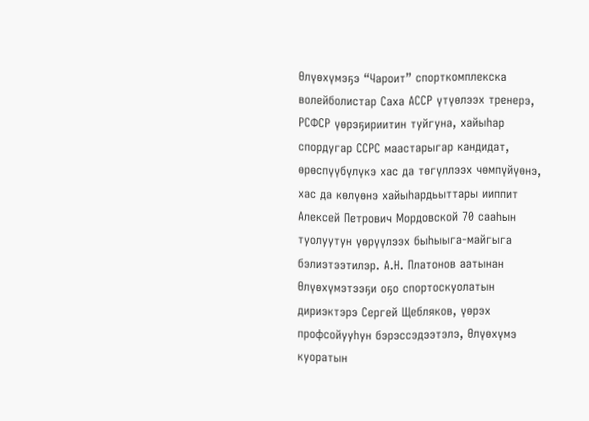Өлүөхүмэҕэ “Чароит” спорткомплекска волейболистар Саха АССР үтүөлээх тренерэ, РСФСР үөрэҕириитин туйгуна, хайыһар спордугар ССРС маастарыгар кандидат, өрөспүүбүлүкэ хас да төгүллээх чөмпүйүөнэ, хас да көлүөнэ хайыһардьыттары ииппит Алексей Петрович Мордовской 70 сааһын туолуутун үөрүүлээх быһыыга-майгыга бэлиэтээтилэр. А.Н. Платонов аатынан Өлүөхүмэтээҕи оҕо спортоскуолатын дириэктэрэ Сергей Щебляков, үөрэх профсойууһун бэрэссэдээтэлэ, Өлүөхүмэ куоратын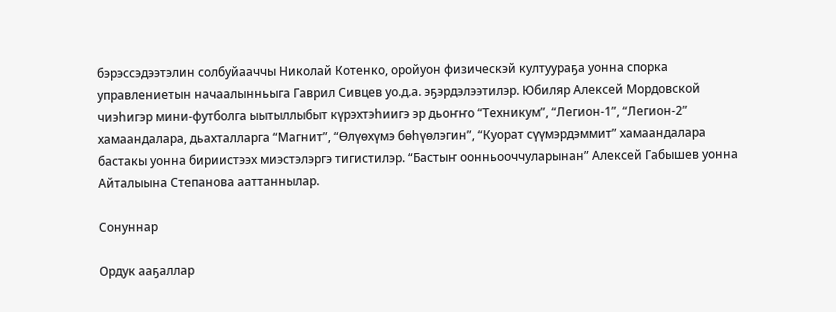бэрэссэдээтэлин солбуйааччы Николай Котенко, оройуон физическэй култуураҕа уонна спорка управлениетын начаалынньыга Гаврил Сивцев уо.д.а. эҕэрдэлээтилэр. Юбиляр Алексей Мордовской чиэһигэр мини-футболга ыытыллыбыт күрэхтэһиигэ эр дьоҥҥо “Техникум”, “Легион-1”, “Легион-2” хамаандалара, дьахталларга “Магнит”, “Өлүөхүмэ бөһүөлэгин”, “Куорат сүүмэрдэммит” хамаандалара бастакы уонна бириистээх миэстэлэргэ тигистилэр. “Бастыҥ оонньооччуларынан” Алексей Габышев уонна Айталыына Степанова ааттаннылар.

Сонуннар

Ордук ааҕаллар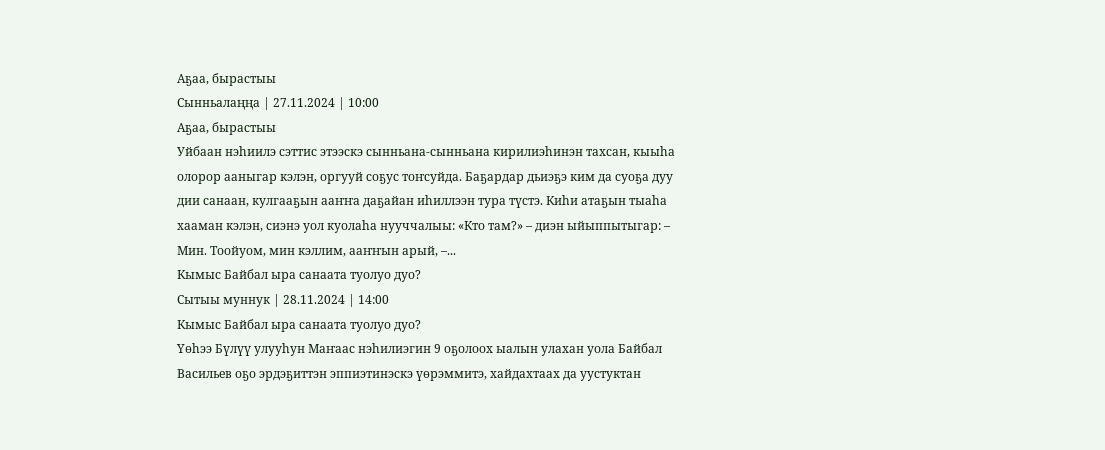Аҕаа, бырастыы
Сынньалаңңа | 27.11.2024 | 10:00
Аҕаа, бырастыы
Уйбаан нэһиилэ сэттис этээскэ сынньана-сынньана кирилиэһинэн тахсан, кыыһа олорор ааныгар кэлэн, оргууй соҕус тоҥсуйда. Баҕардар дьиэҕэ ким да суоҕа дуу дии санаан, кулгааҕын ааҥҥа даҕайан иһиллээн тура түстэ. Киһи атаҕын тыаһа хааман кэлэн, сиэнэ уол куолаһа нууччалыы: «Кто там?» – диэн ыйыппытыгар: – Мин. Тоойуом, мин кэллим, ааҥҥын арый, –...
Кымыс Байбал ыра санаата туолуо дуо?
Сытыы муннук | 28.11.2024 | 14:00
Кымыс Байбал ыра санаата туолуо дуо?
Үөһээ Бүлүү улууһун Маҥаас нэһилиэгин 9 оҕолоох ыалын улахан уола Байбал Васильев оҕо эрдэҕиттэн эппиэтинэскэ үөрэммитэ, хайдахтаах да уустуктан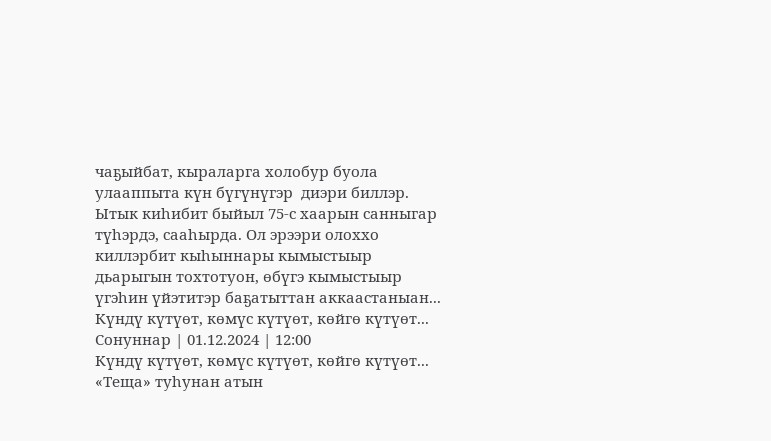чаҕыйбат, кыраларга холобур буола улааппыта күн бүгүнүгэр  диэри биллэр. Ытык киһибит быйыл 75-с хаарын санныгар түһэрдэ, сааһырда. Ол эрээри олоххо киллэрбит кыһыннары кымыстыыр дьарыгын тохтотуон, өбүгэ кымыстыыр үгэһин үйэтитэр баҕатыттан аккаастаныан...
Күндү күтүөт, көмүс күтүөт, көйгө күтүөт...
Сонуннар | 01.12.2024 | 12:00
Күндү күтүөт, көмүс күтүөт, көйгө күтүөт...
«Теща» туһунан атын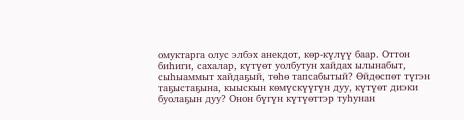омуктарга олус элбэх анекдот, көр-күлүү баар. Оттон биһиги, сахалар, күтүөт уолбутун хайдах ылынабыт, сыһыаммыт хайдаҕый, төһө тапсабытый? Өйдөспөт түгэн таҕыстаҕына, кыыскын көмүскүүгүн дуу, күтүөт диэки буолаҕын дуу? Онон бүгүн күтүөттэр туһунан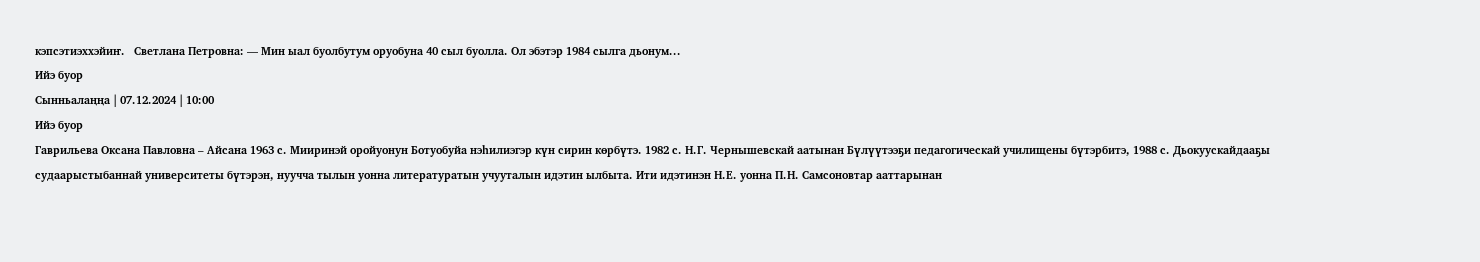кэпсэтиэххэйиҥ.   Светлана Петровна: — Мин ыал буолбутум оруобуна 40 сыл буолла. Ол эбэтэр 1984 сылга дьонум...
Ийэ буор
Сынньалаңңа | 07.12.2024 | 10:00
Ийэ буор
Гаврильева Оксана Павловна – Айсана 1963 с. Мииринэй оройуонун Ботуобуйа нэһилиэгэр күн сирин көрбүтэ. 1982 с. Н.Г. Чернышевскай аатынан Бүлүүтээҕи педагогическай училищены бүтэрбитэ, 1988 с. Дьокуускайдааҕы судаарыстыбаннай университеты бүтэрэн, нуучча тылын уонна литературатын учууталын идэтин ылбыта. Ити идэтинэн Н.Е. уонна П.Н. Самсоновтар ааттарынан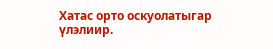Хатас орто оскуолатыгар үлэлиир.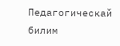Педагогическай билим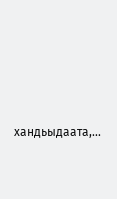хандьыдаата,...